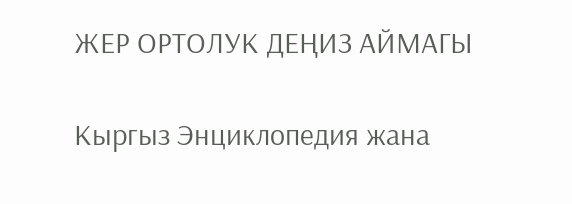ЖЕР ОРТОЛУК ДЕҢИЗ АЙМАГЫ

Кыргыз Энциклопедия жана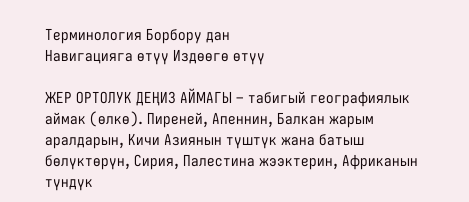Терминология Борбору дан
Навигацияга өтүү Издөөгө өтүү

ЖЕР ОРТОЛУК ДЕҢИЗ АЙМАГЫ – табигый географиялык аймак (өлкө). Пиреней, Апеннин, Балкан жарым аралдарын, Кичи Азиянын түштүк жана батыш бөлүктөрүн, Сирия, Палестина жээктерин, Африканын түндүк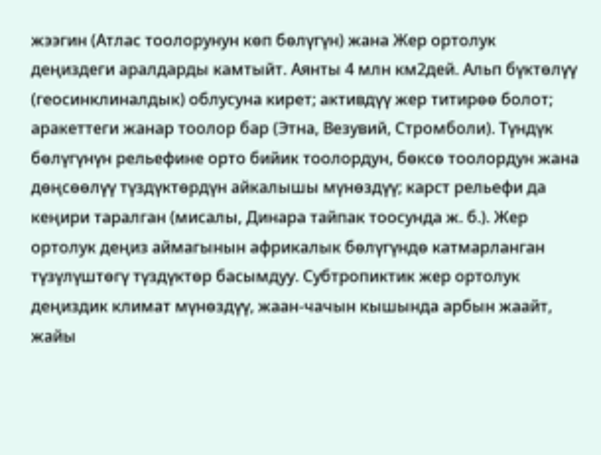жээгин (Атлас тоолорунун көп бөлүгүн) жана Жер ортолук деңиздеги аралдарды камтыйт. Аянты 4 млн км2дей. Альп бүктөлүү (геосинклиналдык) облусуна кирет; активдүү жер титирөө болот; аракеттеги жанар тоолор бар (Этна, Везувий, Стромболи). Түндүк бөлүгүнүн рельефине орто бийик тоолордун, бөксө тоолордун жана дөңсөөлүү түздүктөрдүн айкалышы мүнөздүү; карст рельефи да кеңири таралган (мисалы, Динара тайпак тоосунда ж. б.). Жер ортолук деңиз аймагынын африкалык бөлүгүндө катмарланган түзүлүштөгү түздүктөр басымдуу. Субтропиктик жер ортолук деңиздик климат мүнөздүү, жаан-чачын кышында арбын жаайт, жайы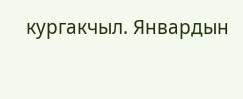кургакчыл. Январдын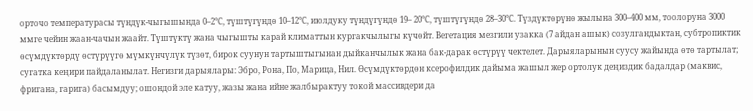орточо температурасы түндүк-чыгышында 0–2°С, түштүгүндө 10–12°С, июлдуку түндүгүндө 19– 20°С, түштүгүндө 28–30°С. Түздүктөрүнө жылына 300–400 мм, тоолоруна 3000 ммге чейин жаан-чачын жаайт. Түштүктү жана чыгышты карай климаттын кургакчылыгы күчөйт. Вегетация мезгили узакка (7 айдан ашык) созулгандыктан, субтропиктик өсүмдүктөрдү өстүрүүгө мүмкүнчүлүк түзөт, бирок суунун тартыштыгынан дыйканчылык жана бак-дарак өстүрүү чектелет. Дарыяларынын суусу жайында өтө тартылат; сугатка кеңири пайдаланылат. Негизги дарыялары: Эбро, Рона, По, Марица, Нил. Өсүмдүктөрдөн ксерофилдик дайыма жашыл жер ортолук деңиздик бадалдар (маквис, фригана, гарига) басымдуу; ошондой эле катуу, жазы жана ийне жалбырактуу токой массивдери да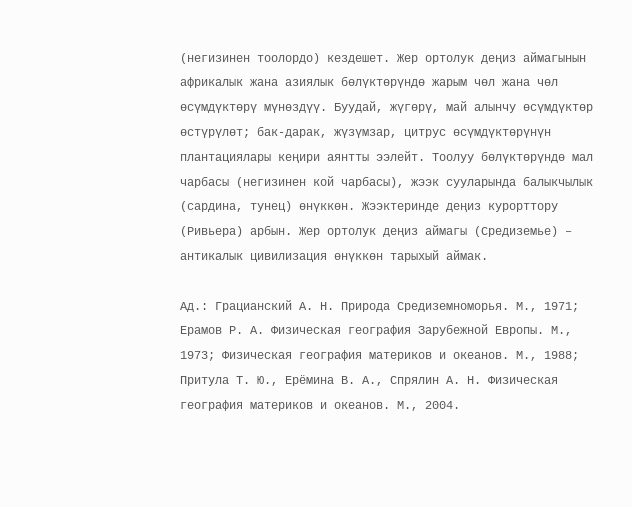(негизинен тоолордо) кездешет. Жер ортолук деңиз аймагынын африкалык жана азиялык бөлүктөрүндө жарым чөл жана чөл өсүмдүктөрү мүнөздүү. Буудай, жүгөрү, май алынчу өсүмдүктөр өстүрүлөт; бак-дарак, жүзүмзар, цитрус өсүмдүктөрүнүн плантациялары кеңири аянтты ээлейт. Тоолуу бөлүктөрүндө мал чарбасы (негизинен кой чарбасы), жээк сууларында балыкчылык (сардина, тунец) өнүккөн. Жээктеринде деңиз курорттору (Ривьера) арбын. Жер ортолук деңиз аймагы (Средиземье) – антикалык цивилизация өнүккөн тарыхый аймак.

Ад.: Грацианский А. Н. Природа Средиземноморья. М., 1971; Ерамов Р. А. Физическая география Зарубежной Европы. М., 1973; Физическая география материков и океанов. М., 1988; Притула Т. Ю., Ерёмина В. А., Спрялин А. Н. Физическая география материков и океанов. М., 2004.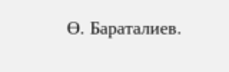Ө. Бараталиев.